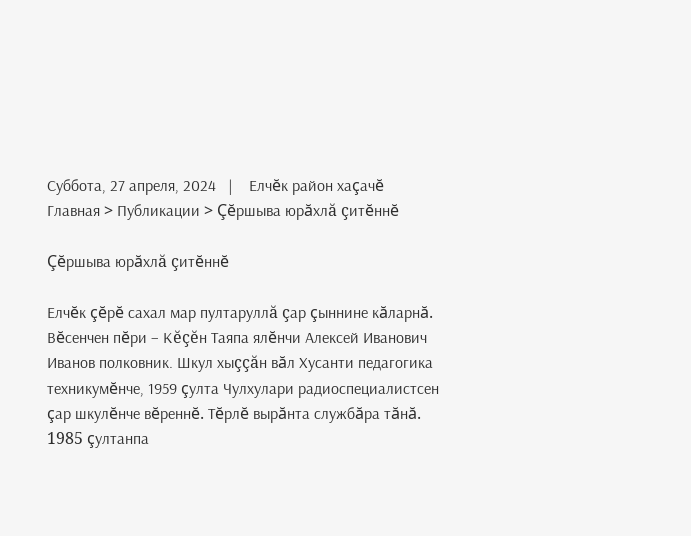Суббота, 27 апреля, 2024   |    Елчĕк район хаçачĕ
Главная > Публикации > Çĕршыва юрăхлă çитĕннĕ

Çĕршыва юрăхлă çитĕннĕ

Елчĕк çĕрĕ сахал мар пултаруллă çар çыннине кăларнă. Вĕсенчен пĕри – Кĕçĕн Таяпа ялĕнчи Алексей Иванович Иванов полковник. Шкул хыççăн вăл Хусанти педагогика техникумĕнче, 1959 çулта Чулхулари радиоспециалистсен çар шкулĕнче вĕреннĕ. Тĕрлĕ вырăнта службăра тăнă. 1985 çултанпа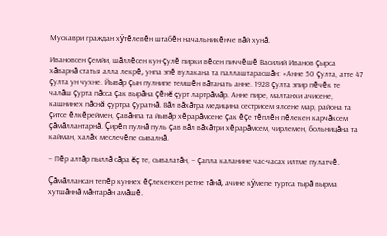Мускаври граждан хÿтĕлевĕн штабĕн начальникĕнче вăй хунă.

Ивановсен çемйи, шăллĕсен кун-çулĕ пирки вĕсен пиччĕшĕ Василий Иванов çырса хăварнă статья алла лекрĕ, унпа эпĕ вулакана та паллаштарасшăн: «Анне 50 çулта, атте 47 çулта ун чухне. Йывăр çын пулнипе темшĕн вăтанать анне. 1928 çулта эпир пĕчĕк те чалăш çурта пăсса çак вырăна çĕнĕ çурт лартрăмăр. Анне пире, малтанхи ачисене, кашнинех пăснă çуртра çуратнă. Вăл вăхăтра медицина сестрисем ялсене мар, района та çитсе ĕлкĕреймен, çавăнпа та йывăр хĕрарăмсене çак ĕçе тĕплĕн пĕлекен карчăксем çăмăллантарнă. Çирĕп пулнă пуль çав вăл вăхăтри хĕрарăмсем, чирлемен, больницăна та кайман, халăх меслечĕпе сывалнă.

– Пĕр алтăр пыллă сăра ĕç те, сывалатăн, – çапла каланине час-часах илтме пулатчĕ.

Çăмăллансан тепĕр куннех ĕçлекенсен ретне тăнă, ачине кÿмепе туртса тырă вырма хутшăннă мăнтарăн амăшĕ.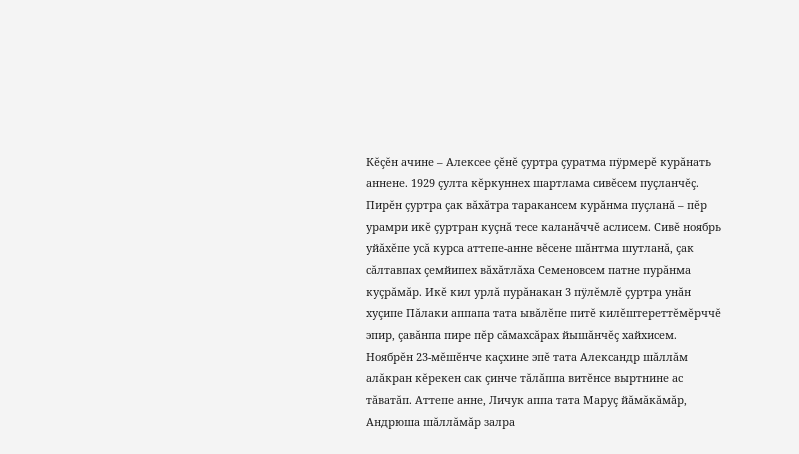Кĕçĕн ачине – Алексее çĕнĕ çуртра çуратма пÿрмерĕ курăнать аннене. 1929 çулта кĕркуннех шартлама сивĕсем пуçланчĕç. Пирĕн çуртра çак вăхăтра таракансем курăнма пуçланă – пĕр урамри икĕ çуртран куçнă тесе каланăччĕ аслисем. Сивĕ ноябрь уйăхĕпе усă курса аттепе-анне вĕсене шăнтма шутланă, çак сăлтавпах çемйипех вăхăтлăха Семеновсем патне пурăнма куçрăмăр. Икĕ кил урлă пурăнакан 3 пÿлĕмлĕ çуртра унăн хуçипе Пăлаки аппапа тата ывăлĕпе питĕ килĕштереттĕмĕрччĕ эпир, çавăнпа пире пĕр сăмахсăрах йышăнчĕç хайхисем. Ноябрĕн 23-мĕшĕнче каçхине эпĕ тата Александр шăллăм алăкран кĕрекен сак çинче тăлăппа витĕнсе выртнине ас тăватăп. Аттепе анне, Личук аппа тата Маруç йăмăкăмăр, Андрюша шăллăмăр залра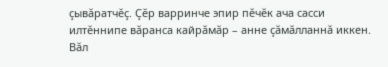çывăратчĕç. Çĕр варринче эпир пĕчĕк ача сасси илтĕннипе вăранса кайрăмăр – анне çăмăлланнă иккен. Вăл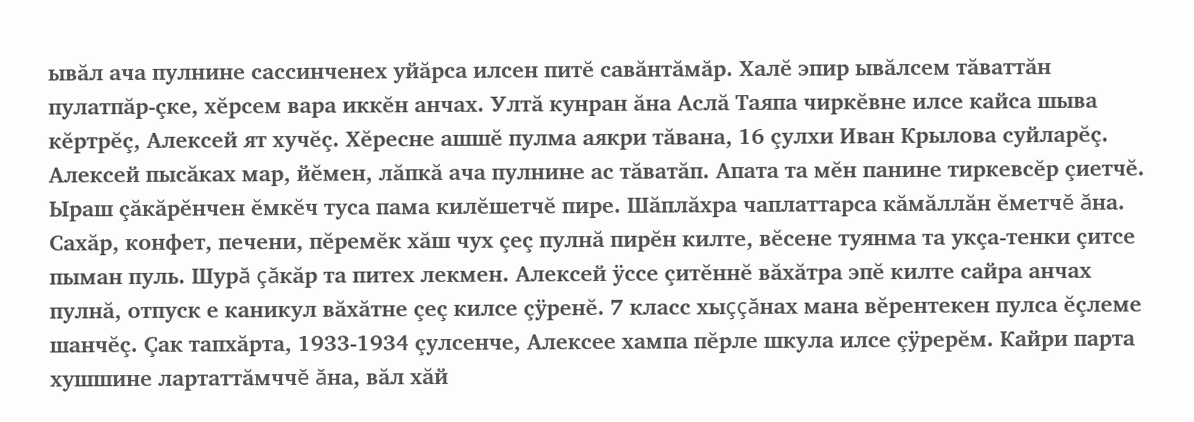ывăл ача пулнине сассинченех уйăрса илсен питĕ савăнтăмăр. Халĕ эпир ывăлсем тăваттăн пулатпăр-çке, хĕрсем вара иккĕн анчах. Ултă кунран ăна Аслă Таяпа чиркĕвне илсе кайса шыва кĕртрĕç, Алексей ят хучĕç. Хĕресне ашшĕ пулма аякри тăвана, 16 çулхи Иван Крылова суйларĕç. Алексей пысăках мар, йĕмен, лăпкă ача пулнине ас тăватăп. Апата та мĕн панине тиркевсĕр çиетчĕ. Ыраш çăкăрĕнчен ĕмкĕч туса пама килĕшетчĕ пире. Шăплăхра чаплаттарса кăмăллăн ĕметчĕ ăна. Сахăр, конфет, печени, пĕремĕк хăш чух çеç пулнă пирĕн килте, вĕсене туянма та укçа-тенки çитсе пыман пуль. Шурă çăкăр та питех лекмен. Алексей ÿссе çитĕннĕ вăхăтра эпĕ килте сайра анчах пулнă, отпуск е каникул вăхăтне çеç килсе çÿренĕ. 7 класс хыççăнах мана вĕрентекен пулса ĕçлеме шанчĕç. Çак тапхăрта, 1933-1934 çулсенче, Алексее хампа пĕрле шкула илсе çÿрерĕм. Кайри парта хушшине лартаттăмччĕ ăна, вăл хăй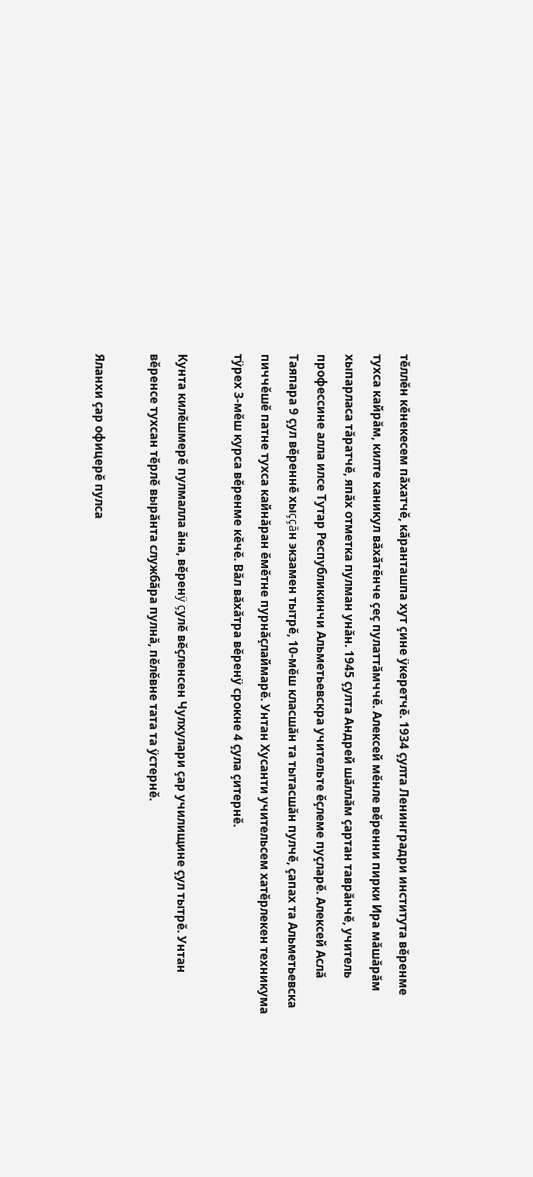тĕллĕн кĕнекесем пăхатчĕ, кăранташпа хут çине ÿкеретчĕ. 1934 çулта Ленинградри института вĕренме тухса кайрăм, килте каникул вăхăтĕнче çеç пулаттăмччĕ. Алексей мĕнле вĕренни пирки Ира мăшăрăм хыпарласа тăратчĕ, япăх отметка пулман унăн. 1945 çулта Андрей шăллăм çартан таврăнчĕ, учитель профессине алла илсе Тутар Республикинчи Альметьевскра учительте ĕçлеме пуçларĕ. Алексей Аслă Таяпара 9 çул вĕреннĕ хыççăн экзамен тытрĕ, 10-мĕш класшăн та тытасшăн пулчĕ, çапах та Альметьевска пиччĕшĕ патне тухса кайнăран ĕмĕтне пурнăçлаймарĕ. Унтан Хусанти учительсем хатĕрлекен техникума тÿрех 3-мĕш курса вĕренме кĕчĕ. Вăл вăхăтра вĕренÿ срокне 4 çула çитернĕ.

Кунта килĕшмерĕ пулмалла ăна, вĕренÿ çулĕ вĕçленсен Чулхулари çар училищине çул тытрĕ. Унтан вĕренсе тухсан тĕрлĕ вырăнта службăра пулнă, пĕлĕвне тата та ÿстернĕ.

Яланхи çар офицерĕ пулса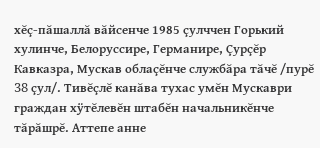хĕç-пăшаллă вăйсенче 1985 çулччен Горький хулинче, Белоруссире, Германире, Çурçĕр Кавказра, Мускав облаçĕнче службăра тăчĕ /пурĕ 38 çул/. Тивĕçлĕ канăва тухас умĕн Мускаври граждан хÿтĕлевĕн штабĕн начальникĕнче тăрăшрĕ. Аттепе анне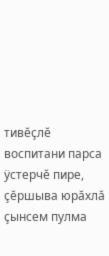тивĕçлĕ воспитани парса ÿстерчĕ пире, çĕршыва юрăхлă çынсем пулма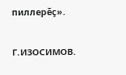пиллерĕç».

Г.ИЗОСИМОВ.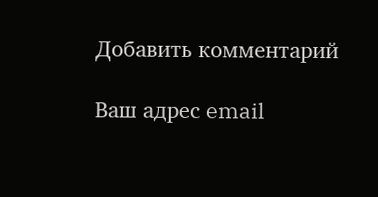Добавить комментарий

Ваш адрес email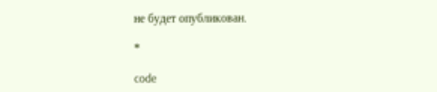не будет опубликован.

*

code